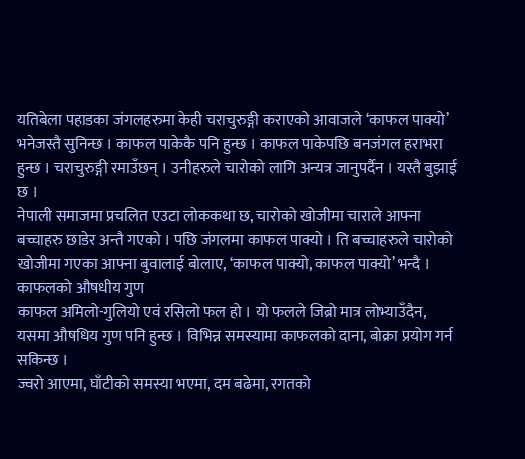यतिबेला पहाडका जंगलहरुमा केही चराचुरुङ्गी कराएको आवाजले ‘काफल पाक्यो’ भनेजस्तै सुनिन्छ । काफल पाकेकै पनि हुन्छ । काफल पाकेपछि बनजंगल हराभरा हुन्छ । चराचुरुङ्गी रमाउँछन् । उनीहरुले चारोको लागि अन्यत्र जानुपर्दैन । यस्तै बुझाई छ ।
नेपाली समाजमा प्रचलित एउटा लोककथा छ, चारोको खोजीमा चाराले आफ्ना बच्चाहरु छाडेर अन्तै गएको । पछि जंगलमा काफल पाक्यो । ति बच्चाहरुले चारोको खोजीमा गएका आफ्ना बुवालाई बोलाए, ‘काफल पाक्यो, काफल पाक्यो’ भन्दै ।
काफलको औषधीय गुण
काफल अमिलो-गुलियो एवं रसिलो फल हो । यो फलले जिब्रो मात्र लोभ्याउँदैन, यसमा औषधिय गुण पनि हुन्छ । विभिन्न समस्यामा काफलको दाना, बोक्रा प्रयोग गर्न सकिन्छ ।
ज्वरो आएमा, घाँटीको समस्या भएमा, दम बढेमा, रगतको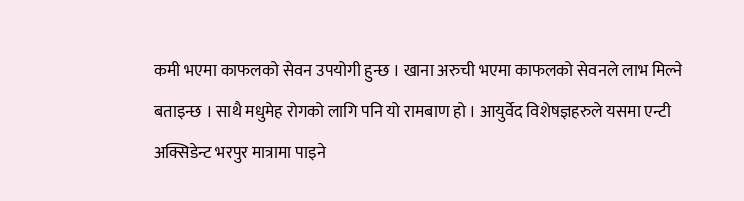कमी भएमा काफलको सेवन उपयोगी हुन्छ । खाना अरुची भएमा काफलको सेवनले लाभ मिल्ने बताइन्छ । साथै मधुमेह रोगको लागि पनि यो रामबाण हो । आयुर्वेद विशेषज्ञहरुले यसमा एन्टी अक्सिडेन्ट भरपुर मात्रामा पाइने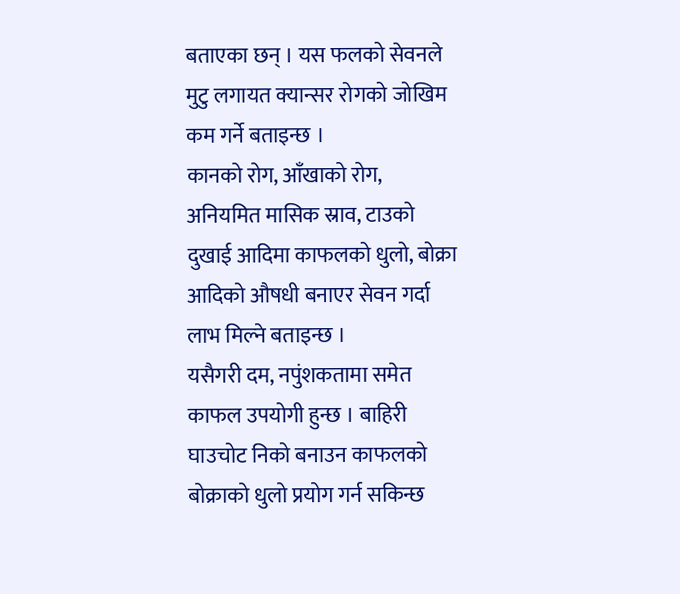बताएका छन् । यस फलको सेवनले मुटु लगायत क्यान्सर रोगको जोखिम कम गर्ने बताइन्छ ।
कानको रोग, आँखाको रोग, अनियमित मासिक स्राव, टाउको दुखाई आदिमा काफलको धुलो, बोक्रा आदिको औषधी बनाएर सेवन गर्दा लाभ मिल्ने बताइन्छ ।
यसैगरी दम, नपुंशकतामा समेत काफल उपयोगी हुन्छ । बाहिरी घाउचोट निको बनाउन काफलको बोक्राको धुलो प्रयोग गर्न सकिन्छ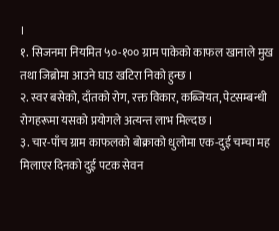।
१. सिजनमा नियमित ५०-१०० ग्राम पाकेको काफल खानाले मुख तथा जिब्रोमा आउने घाउ खटिरा निको हुन्छ ।
२. स्वर बसेको, दाँतको रोग, रक्त विकार, कब्जियत, पेटसम्बन्धी रोगहरूमा यसको प्रयोगले अत्यन्त लाभ मिल्दछ ।
३. चार-पाँच ग्राम काफलको बोक्राको धुलोमा एक-दुई चम्चा मह मिलाएर दिनको दुई पटक सेवन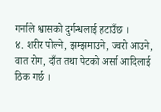गर्नाले श्वासको दुर्गन्धलाई हटाउँछ ।
४. शरीर पोल्ने, झम्झमाउने, ज्वरो आउने, वात रोग, दाँत तथा पेटको अर्सा आदिलाई ठिक गर्छ ।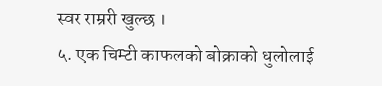स्वर राम्ररी खुल्छ ।
५. एक चिम्टी काफलको बोक्राको धुलोलाई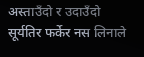अस्ताउँदो र उदाउँदो सूर्यतिर फर्केर नस लिनाले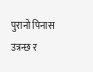पुरानो पिनास उत्रन्छ र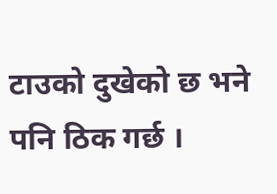टाउको दुखेको छ भने पनि ठिक गर्छ ।